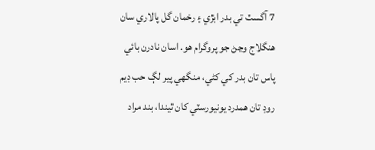7 آگسٽ تي بدر ابڙي ۽ رخمان گل پالاري سان ھنگلاج وڃڻ جو پروگرام ھو. اسان نادرن بائي پاس تان بدر کي کڻي، منگھي پير لڳ حب ڊيم روڊ تان ھمدرد يونيورسٽي کان ٿيندا، بند مراد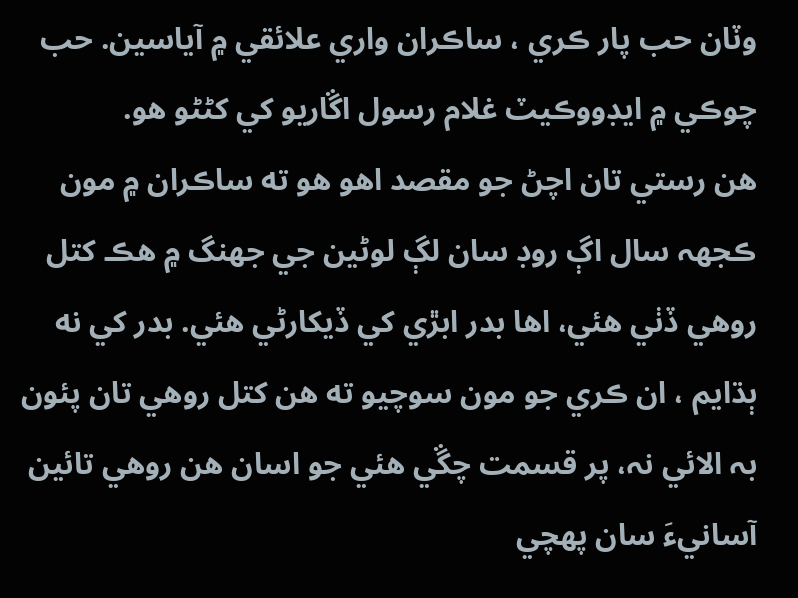وٽان حب پار ڪري ، ساڪران واري علائقي ۾ آياسين. حب چوڪي ۾ ايڊووڪيٽ غلام رسول اڱاريو کي کڻڻو ھو.
ھن رستي تان اچڻ جو مقصد اھو ھو ته ساڪران ۾ مون ڪجهہ سال اڳ روڊ سان لڳ لوڻين جي جھنگ ۾ ھڪ کتل روھي ڏٺي ھئي، اھا بدر ابڙي کي ڏيکارڻي ھئي. بدر کي نه ٻڌايم ، ان ڪري جو مون سوچيو ته ھن کتل روھي تان پئون بہ الائي نہ، پر قسمت چڱي ھئي جو اسان ھن روھي تائين آسانيءَ سان پھچي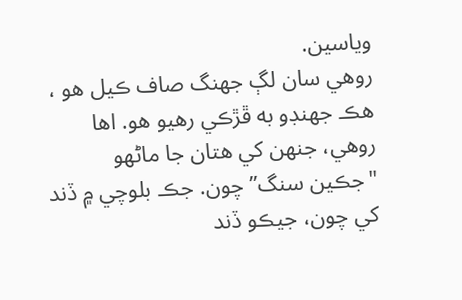وياسين.
روھي سان لڳ جھنگ صاف ڪيل ھو ، ھڪ جهنڊو به ڦڙڪي رھيو ھو. اھا روھي، جنھن کي ھتان جا ماڻھو "جڪين سنگ” چون. جڪ بلوچي ۾ ڏند کي چون، جيڪو ڏند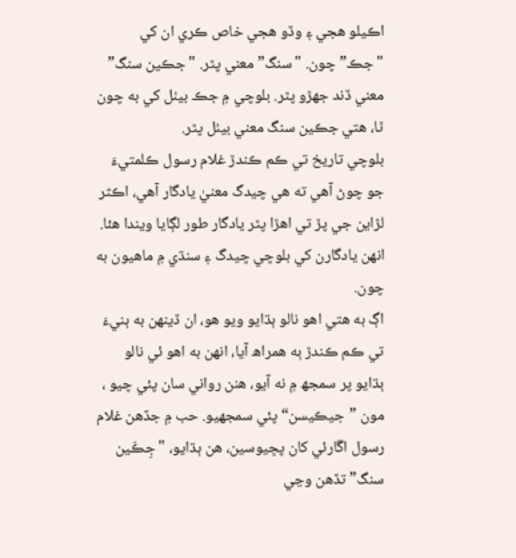اڪيلو ھجي ۽ وڏو ھجي خاص ڪري ان کي "جڪ” چون. "سنگ” معني پٿر. "جڪين سنگ” معني ڏند جھڙو پٿر. بلوچي ۾ جڪ بيٺل کي به چون ٿا، ھتي جڪين سنگ معني بيٺل پٿر.
بلوچي تاريخ تي ڪم ڪندڙ غلام رسول ڪلمتيءَ جو چوڻ آھي ته ھي چيدگ معنيٰ يادگار آھي، اڪثر لڙاين جي پڙ تي اھڙا پٿر يادگار طور لڳايا ويندا ھئا. انھن يادگارن کي بلوچي چيدگ ۽ سنڌي ۾ ماھيون به چون.
اڳ به ھتي اھو نالو ٻڌايو ويو ھو، ان ڏينھن به ٻنيءَ تي ڪم ڪندڙ ٻه ھمراھ آيا، انھن به اھو ئي نالو ٻڌايو پر سمجھ ۾ نه آيو، ھنن رواني سان پئي چيو ، مون ”جيڪيسن“ پئي سمجھيو. حب ۾ جڏھن غلام رسول اڱارئي کان پڇيوسين، ھن ٻڌايو، "جِڪَين سنگ” تڏھن وڃي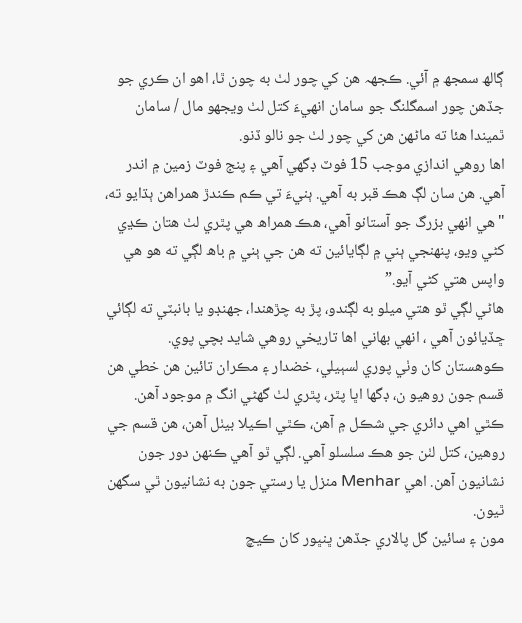ڳالھ سمجھ ۾ آئي. ڪجهہ ھن کي چور لٺ به چون ٿا، اھو ان ڪري جو جڏھن چور اسمگلنگ جو سامان انھيءَ کتل لٺ ويجھو مال / سامان ٿميندا ھئا ته ماڻھن ھن کي چور لٺ جو نالو ڏنو.
اھا روھي اندازي موجب 15 فوٽ ڊگھي آھي ۽ پنج فوٽ زمين ۾ اندر آھي. ھن سان لڳ ھڪ قبر به آھي. ٻنيءَ تي ڪم ڪندڙ ھمراھن ٻڌايو ته، "ھي انھي بزرگ جو آستانو آھي، ھڪ ھمراھ ھي پٿري لٺ ھتان ڪڍي کڻي ويو، پنھنجي ٻني ۾ لڳايائين ته ھن جي ٻني ۾ باھ لڳي ته ھو ھي واپس ھتي کڻي آيو.”
ھاڻي لڳي ٿو ھتي ميلو به لڳندو، پڙ به چڙھندا، جهنڊو يا بانبٽي ته لڳائي ڇڏيائون آھي ، انھي بھاني اھا تاريخي روھي شايد بچي پوي.
ڪوھستان کان وٺي پوري لسٻيلي، خضدار ۽ مڪران تائين ھن خطي ھن قسم جون روھيو ن، ڊگھا اڀا پٿر، پٿري لٺ گھڻي انگ ۾ موجود آھن. ڪٿي اھي دائري جي شڪل ۾ آھن، ڪٿي اڪيلا بيٺل آھن، ھن قسم جي روھين، کتل لٺن جو ھڪ سلسلو آھي. لڳي ٿو آھي ڪنھن دور جون نشانيون آهن. اھي Menhar منزل يا رستي جون به نشانيون ٿي سگھن ٿيون.
مون ۽ سائين گل پالاري جڏھن ڀنڀور کان ڪيچ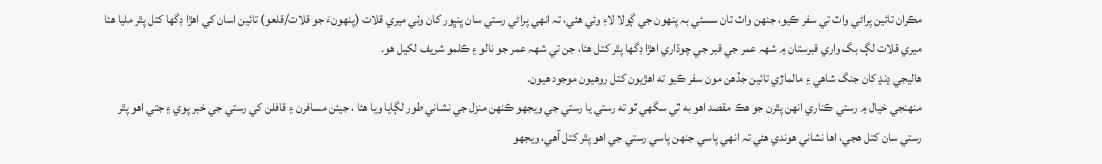مڪران تائين پراڻي واٽ تي سفر ڪيو، جنھن واٽ تان سسئي بہ پنھون جي ڳولا لاءِ وئي ھئي، تہ انھي پراڻي رستي سان ڀنڀور کان وٺي ميري قلات (پنھونءَ جو قلات/قلعو) تائين اسان کي اھڙا ڊگھا کتل پٿر مليا ھئا ميري قلات لڳ بگ واري قبرستان ۾ شھہ عمر جي قبر جي چوڌاري اھڙا ڊگھا پٿر کتل ھئا، جن تي شھہ عمر جو نالو ۽ ڪلمو شريف لکيل ھو.
ھاليجي ڍنڍ کان جنگ شاھي ۽ مالماڙي تائين جڏھن مون سفر ڪيو ته اھڙيون کتل روھيون موجود ھيون.
منھنجي خيال ۾ رستي ڪناري انھن پٿرن جو ھڪ مقصد اھو به ٿي سگھي ٿو ته رستي يا رستي جي ويجھو ڪنھن منزل جي نشاني طور لڳايا ويا ھئا ، جيئن مسافرن ۽ قافلن کي رستي جي خبر پوي ۽ جتي اھو پٿر رستي سان کتل ھجي، اھا نشاني ھوندي ھئي تہ انھي پاسي جنھن پاسي رستي جي اھو پٿر کتل آھي، ويجھو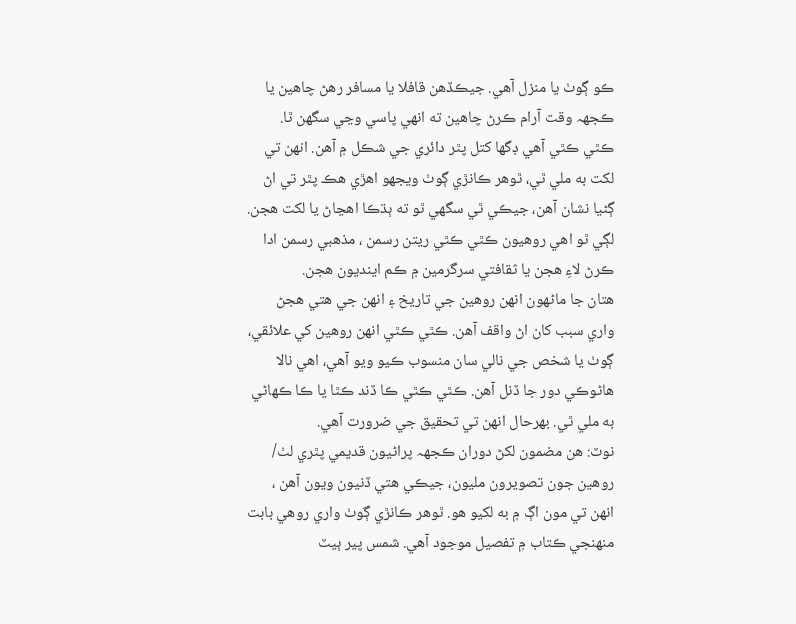ڪو ڳوٺ يا منزل آھي. جيڪڏھن قافلا يا مسافر رھڻ چاھين يا ڪجهہ وقت آرام ڪرڻ چاھين ته انھي پاسي وڃي سگھن ٿا.
ڪٿي ڪٿي آھي ڊگها کتل پٿر دائري جي شڪل ۾ آھن. انھن تي لکت به ملي ٿي، ٿوھر ڪانڙي ڳوٺ ويجھو اھڙي ھڪ پٿر تي اڻ ڳڻيا نشان آھن، جيڪي ٿي سگھي ٿو ته ٻڌڪا اھڃاڻ يا لکت ھجن. لڳي ٿو اھي روھيون ڪٿي ڪٿي ريتن رسمن ، مذھبي رسمن ادا ڪرڻ لاءِ ھجن يا ثقافتي سرگرمين ۾ ڪم اينديون ھجن.
ھتان جا ماڻھون انھن روھين جي تاريخ ۽ انھن جي ھتي ھجڻ واري سبب کان اڻ واقف آھن. ڪٿي ڪٿي انھن روھين کي علائقي، ڳوٺ يا شخص جي نالي سان منسوب ڪيو ويو آھي، اھي نالا ھاڻوڪي دور جا ڏنل آھن. ڪٿي ڪٿي ڪا ڏند ڪٿا يا ڪا ڪھاڻي به ملي ٿي. بهرحال انھن تي تحقيق جي ضرورت آھي.
نوٽ: هن مضمون لکڻ دوران ڪجهہ پراڻيون قديمي پٿري لٺ/ روھين جون تصويرون مليون، جيڪي ھتي ڏنيون ويون آهن ، انھن تي مون اڳ ۾ به لکيو ھو. ٿوھر ڪانڙي ڳوٺ واري روھي بابت منھنجي ڪتاب ۾ تفصيل موجود آھي. شمس پير ٻيٽ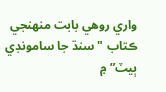واري روھي بابت منھنجي ڪتاب "سنڌ جا سامونڊي ٻيٽ” ۾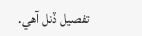تفصيل ڏنل آھي.